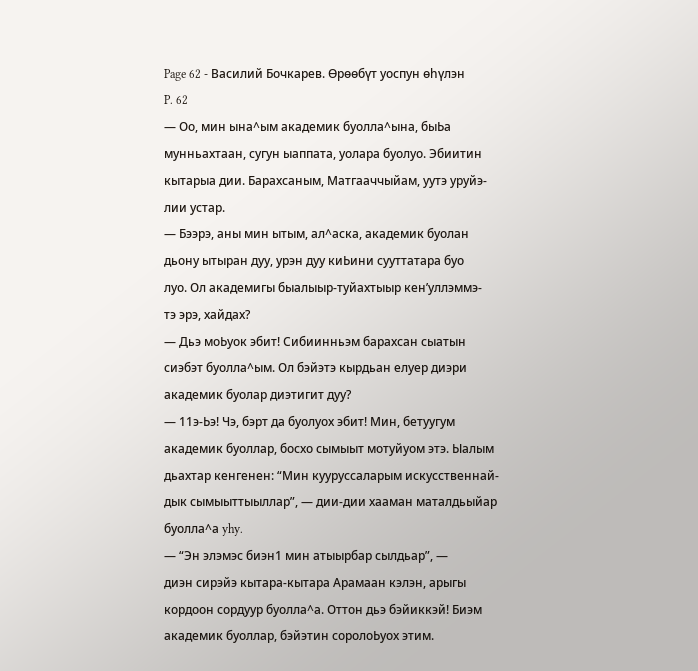Page 62 - Василий Бочкарев. Өрөөбүт уоспун өһүлэн
P. 62
— Оо, мин ына^ым академик буолла^ына, быЬа
мунньахтаан, сугун ыаппата, уолара буолуо. Эбиитин
кытарыа дии. Барахсаным, Матгааччыйам, уутэ уруйэ-
лии устар.
— Бээрэ, аны мин ытым, ал^аска, академик буолан
дьону ытыран дуу, урэн дуу киЬини сууттатара буо
луо. Ол академигы быалыыр-туйахтыыр кен’уллэммэ-
тэ эрэ, хайдах?
— Дьэ моЬуок эбит! Сибиинньэм барахсан сыатын
сиэбэт буолла^ым. Ол бэйэтэ кырдьан елуер диэри
академик буолар диэтигит дуу?
— 11э-Ьэ! Чэ, бэрт да буолуох эбит! Мин, бетуугум
академик буоллар, босхо сымыыт мотуйуом этэ. Ыалым
дьахтар кенгенен: “Мин кууруссаларым искусственнай-
дык сымыыттыыллар”, — дии-дии хааман маталдьыйар
буолла^а yhy.
— “Эн элэмэс биэн1 мин атыырбар сылдьар”, —
диэн сирэйэ кытара-кытара Арамаан кэлэн, арыгы
кордоон сордуур буолла^а. Оттон дьэ бэйиккэй! Биэм
академик буоллар, бэйэтин соролоЬуох этим.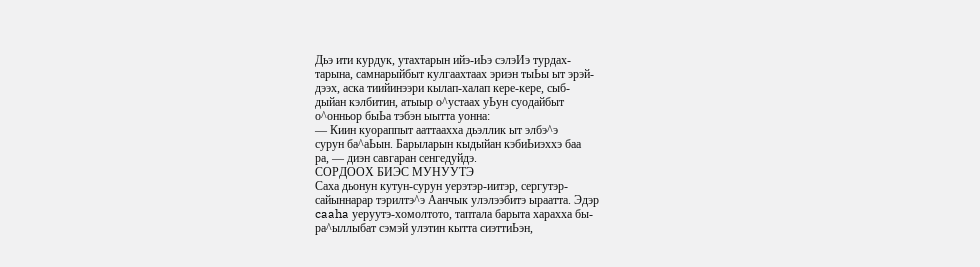Дьэ ити курдук, утахтарын ийэ-иЬэ сэлэИэ турдах-
тарына, самнарыйбыт кулгаахтаах эриэн тыЬы ыт эрэй-
дээх, аска тиийинээри кылап-халап кере-кере, сыб-
дыйан кэлбитин, атыыр о^устаах уЬун суодайбыт
о^онньор быЬа тэбэн ыытта уонна:
— Киин куораппыт ааттаахха дьэллик ыт элбэ^э
сурун ба^аЬын. Барыларын кыдыйан кэбиЬиэххэ баа
ра, — диэн савгаран сенгедуйдэ.
СОРДООХ БИЭС МУНУУТЭ
Саха дьонун кутун-сурун уерэтэр-иитэр, сергутэр-
сайыннарар тэрилтэ^э Аанчык улэлээбитэ ыраатта. Эдэр
caaha уеруутэ-хомолтото, таптала барыта харахха бы-
ра^ыллыбат сэмэй улэтин кытта сиэттиЬэн,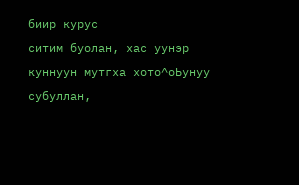биир курус
ситим буолан, хас уунэр куннуун мутгха хото^оЬунуу
субуллан,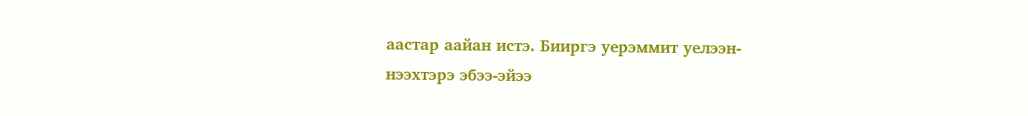аастар аайан истэ. Бииргэ уерэммит уелээн-
нээхтэрэ эбээ-эйээ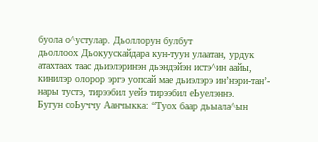буола о^устулар. Дьоллорун булбут
дьоллоох Дьокуускайдара кун-туун улаатан, урдук
атахтаах таас дьиэлэринэн дьэндэйэн истэ^ин аайы,
кинилэр олорор эргэ уопсай мае дьиэлэрэ ин’нэри-тан’-
нары тустэ, тирээбил уейэ тирээбил еЬуелэннэ.
Бугун соЬуччу Аанчыкка: “Туох баар дьыала^ын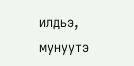илдьэ, мунуутэ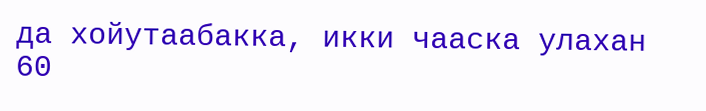да хойутаабакка, икки чааска улахан
60